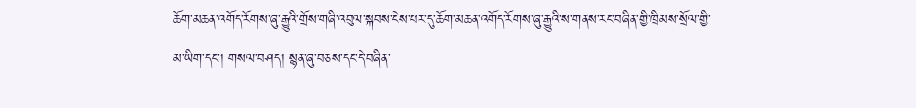ཆོག་མཆན་འགོད་རོགས་ཞུ་རྒྱུའི་གྲོས་གཞི་འབུལ་སྐབས་ངེས་པར་དུ་ཆོག་མཆན་འགོད་རོགས་ཞུ་རྒྱུའི་ས་གནས་རང་བཞིན་གྱི་ཁྲིམས་སྲོལ་གྱི་མ་ཡིག་དང་། གསལ་བཤད། སྙན་ཞུ་བཅས་དང་དེ་བཞིན་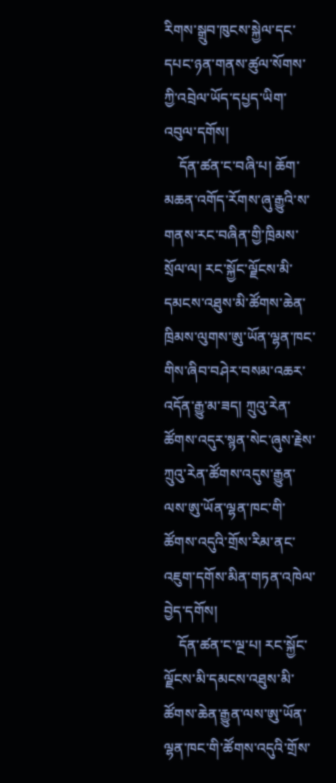རིགས་སྒྲུབ་ཁུངས་སྐྱེལ་དང་དཔང་ཉན་གནས་ཚུལ་སོགས་ཀྱི་འབྲེལ་ཡོད་དཔྱད་ཡིག་འབུལ་དགོས།
    དོན་ཚན་ང་བཞི་པ། ཆོག་མཆན་འགོད་རོགས་ཞུ་རྒྱུའི་ས་གནས་རང་བཞིན་གྱི་ཁྲིམས་སྲོལ་ལ། རང་སྐྱོང་ལྗོངས་མི་དམངས་འཐུས་མི་ཚོགས་ཆེན་ཁྲིམས་ལུགས་ཨུ་ཡོན་ལྷན་ཁང་གིས་ཞིབ་བཤེར་བསམ་འཆར་འདོན་རྒྱུ་མ་ཟད། ཀྲུའུ་རེན་ཚོགས་འདུར་སྙན་སེང་ཞུས་རྗེས་ཀྲུའུ་རེན་ཚོགས་འདུས་རྒྱུན་ལས་ཨུ་ཡོན་ལྷན་ཁང་གི་ཚོགས་འདུའི་གྲོས་རིམ་ནང་འཇུག་དགོས་མིན་གཏན་འཁེལ་བྱེད་དགོས།
    དོན་ཚན་ང་ལྔ་པ། རང་སྐྱོང་ལྗོངས་མི་དམངས་འཐུས་མི་ཚོགས་ཆེན་རྒྱུན་ལས་ཨུ་ཡོན་ལྷན་ཁང་གི་ཚོགས་འདུའི་གྲོས་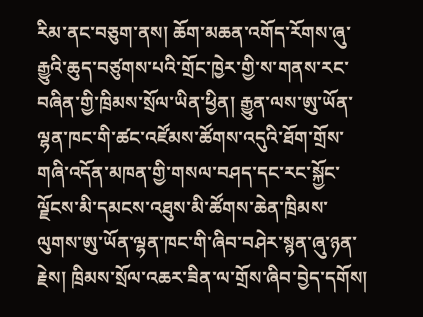རིམ་ནང་བཅུག་ནས། ཆོག་མཆན་འགོད་རོགས་ཞུ་རྒྱུའི་ཆུད་བཙུགས་པའི་གྲོང་ཁྱེར་གྱི་ས་གནས་རང་བཞིན་གྱི་ཁྲིམས་སྲོལ་ཡིན་ཕྱིན། རྒྱུན་ལས་ཨུ་ཡོན་ལྷན་ཁང་གི་ཚང་འཛོམས་ཚོགས་འདུའི་ཐོག་གྲོས་གཞི་འདོན་མཁན་གྱི་གསལ་བཤད་དང་རང་སྐྱོང་ལྗོངས་མི་དམངས་འཐུས་མི་ཚོགས་ཆེན་ཁྲིམས་ལུགས་ཨུ་ཡོན་ལྷན་ཁང་གི་ཞིབ་བཤེར་སྙན་ཞུ་ཉན་རྗེས། ཁྲིམས་སྲོལ་འཆར་ཟིན་ལ་གྲོས་ཞིབ་བྱེད་དགོས།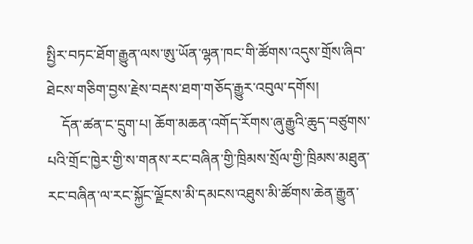སྤྱིར་བཏང་ཐོག་རྒྱུན་ལས་ཨུ་ཡོན་ལྷན་ཁང་གི་ཚོགས་འདུས་གྲོས་ཞིབ་ཐེངས་གཅིག་བྱས་རྗེས་བརྡས་ཐག་གཅོད་རྒྱུར་འབུལ་དགོས།
    དོན་ཚན་ང་དྲུག་པ། ཆོག་མཆན་འགོད་རོགས་ཞུ་རྒྱུའི་ཆུད་བཙུགས་པའི་གྲོང་ཁྱེར་གྱི་ས་གནས་རང་བཞིན་གྱི་ཁྲིམས་སྲོལ་གྱི་ཁྲིམས་མཐུན་རང་བཞིན་ལ་རང་སྐྱོང་ལྗོངས་མི་དམངས་འཐུས་མི་ཚོགས་ཆེན་རྒྱུན་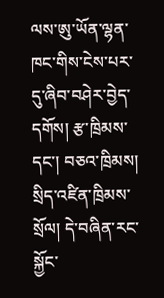ལས་ཨུ་ཡོན་ལྷན་ཁང་གིས་ངེས་པར་དུ་ཞིབ་བཤེར་བྱེད་དགོས། རྩ་ཁྲིམས་དང་། བཅའ་ཁྲིམས། སྲིད་འཛིན་ཁྲིམས་སྲོལ། དེ་བཞིན་རང་སྐྱོང་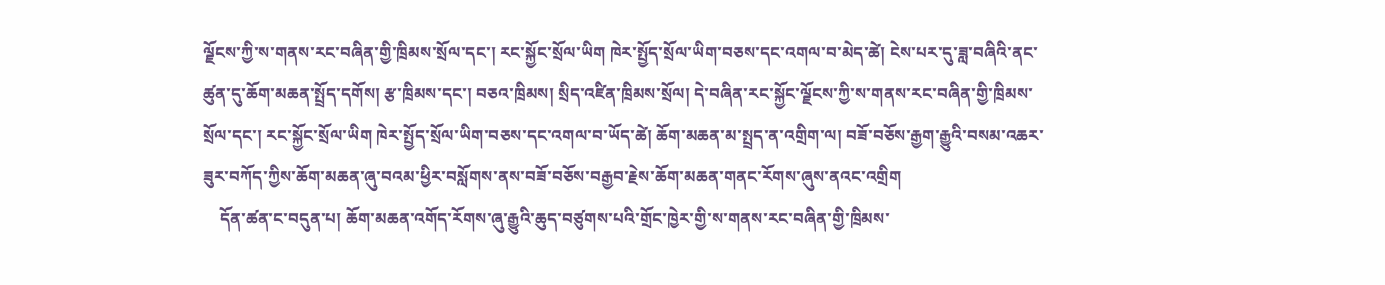ལྗོངས་ཀྱི་ས་གནས་རང་བཞིན་གྱི་ཁྲིམས་སྲོལ་དང་། རང་སྐྱོང་སྲོལ་ཡིག ཁེར་སྤྱོད་སྲོལ་ཡིག་བཅས་དང་འགལ་བ་མེད་ཚེ། ངེས་པར་དུ་ཟླ་བཞིའི་ནང་ཚུན་དུ་ཆོག་མཆན་སྤྲོད་དགོས། རྩ་ཁྲིམས་དང་། བཅའ་ཁྲིམས། སྲིད་འཛིན་ཁྲིམས་སྲོལ། དེ་བཞིན་རང་སྐྱོང་ལྗོངས་ཀྱི་ས་གནས་རང་བཞིན་གྱི་ཁྲིམས་སྲོལ་དང་། རང་སྐྱོང་སྲོལ་ཡིག ཁེར་སྤྱོད་སྲོལ་ཡིག་བཅས་དང་འགལ་བ་ཡོད་ཚེ། ཆོག་མཆན་མ་སྤྲད་ན་འགྲིག་ལ། བཟོ་བཅོས་རྒྱག་རྒྱུའི་བསམ་འཆར་ཟུར་བཀོད་ཀྱིས་ཆོག་མཆན་ཞུ་བའམ་ཕྱིར་བསློགས་ནས་བཟོ་བཅོས་བརྒྱབ་རྗེས་ཆོག་མཆན་གནང་རོགས་ཞུས་ནའང་འགྲིག
    དོན་ཚན་ང་བདུན་པ། ཆོག་མཆན་འགོད་རོགས་ཞུ་རྒྱུའི་ཆུད་བཙུགས་པའི་གྲོང་ཁྱེར་གྱི་ས་གནས་རང་བཞིན་གྱི་ཁྲིམས་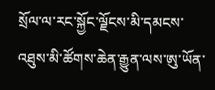སྲོལ་ལ་རང་སྐྱོང་ལྗོངས་མི་དམངས་འཐུས་མི་ཚོགས་ཆེན་རྒྱུན་ལས་ཨུ་ཡོན་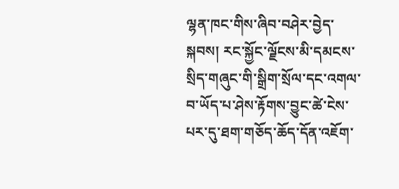ལྷན་ཁང་གིས་ཞིབ་བཤེར་བྱེད་སྐབས། རང་སྐྱོང་ལྗོངས་མི་དམངས་སྲིད་གཞུང་གི་སྒྲིག་སྲོལ་དང་འགལ་བ་ཡོད་པ་ཤེས་རྟོགས་བྱུང་ཚེ་ངེས་པར་དུ་ཐག་གཅོད་ཆོད་དོན་འཇོག་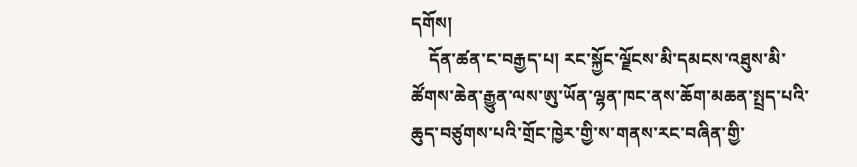དགོས།
    དོན་ཚན་ང་བརྒྱད་པ། རང་སྐྱོང་ལྗོངས་མི་དམངས་འཐུས་མི་ཚོགས་ཆེན་རྒྱུན་ལས་ཨུ་ཡོན་ལྷན་ཁང་ནས་ཆོག་མཆན་སྤྲད་པའི་ཆུད་བཙུགས་པའི་གྲོང་ཁྱེར་གྱི་ས་གནས་རང་བཞིན་གྱི་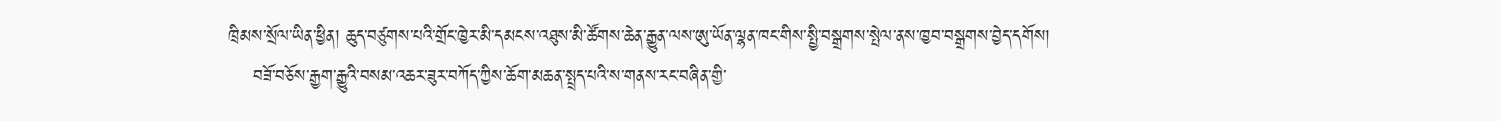ཁྲིམས་སྲོལ་ཡིན་ཕྱིན། ཆུད་བཙུགས་པའི་གྲོང་ཁྱེར་མི་དམངས་འཐུས་མི་ཚོགས་ཆེན་རྒྱུན་ལས་ཨུ་ཡོན་ལྷན་ཁང་གིས་སྤྱི་བསྒྲགས་སྤེལ་ནས་ཁྱབ་བསྒྲགས་བྱེད་དགོས།
    བཟོ་བཅོས་རྒྱག་རྒྱུའི་བསམ་འཆར་ཟུར་བཀོད་ཀྱིས་ཆོག་མཆན་སྤྲད་པའི་ས་གནས་རང་བཞིན་གྱི་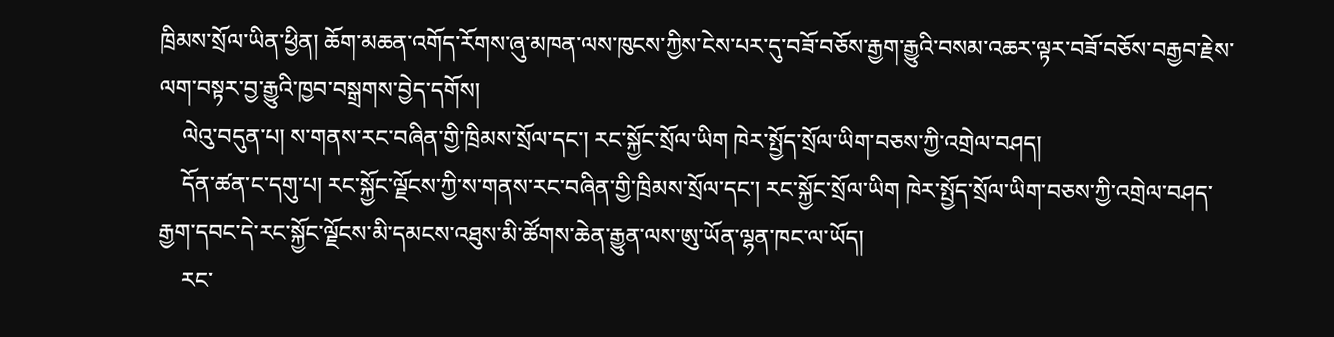ཁྲིམས་སྲོལ་ཡིན་ཕྱིན། ཆོག་མཆན་འགོད་རོགས་ཞུ་མཁན་ལས་ཁུངས་ཀྱིས་ངེས་པར་དུ་བཟོ་བཅོས་རྒྱག་རྒྱུའི་བསམ་འཆར་ལྟར་བཟོ་བཅོས་བརྒྱབ་རྗེས་ལག་བསྟར་བྱ་རྒྱུའི་ཁྱབ་བསྒྲགས་བྱེད་དགོས།
    ལེའུ་བདུན་པ། ས་གནས་རང་བཞིན་གྱི་ཁྲིམས་སྲོལ་དང་། རང་སྐྱོང་སྲོལ་ཡིག ཁེར་སྤྱོད་སྲོལ་ཡིག་བཅས་ཀྱི་འགྲེལ་བཤད།
    དོན་ཚན་ང་དགུ་པ། རང་སྐྱོང་ལྗོངས་ཀྱི་ས་གནས་རང་བཞིན་གྱི་ཁྲིམས་སྲོལ་དང་། རང་སྐྱོང་སྲོལ་ཡིག ཁེར་སྤྱོད་སྲོལ་ཡིག་བཅས་ཀྱི་འགྲེལ་བཤད་རྒྱག་དབང་དེ་རང་སྐྱོང་ལྗོངས་མི་དམངས་འཐུས་མི་ཚོགས་ཆེན་རྒྱུན་ལས་ཨུ་ཡོན་ལྷན་ཁང་ལ་ཡོད།
    རང་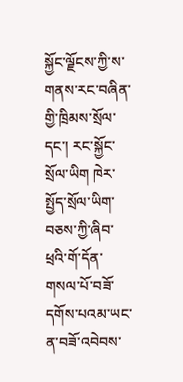སྐྱོང་ལྗོངས་ཀྱི་ས་གནས་རང་བཞིན་གྱི་ཁྲིམས་སྲོལ་དང་། རང་སྐྱོང་སྲོལ་ཡིག ཁེར་སྤྱོད་སྲོལ་ཡིག་བཅས་ཀྱི་ཞིབ་ཕྲའི་གོ་དོན་གསལ་པོ་བཟོ་དགོས་པའམ་ཡང་ན་བཟོ་འབེབས་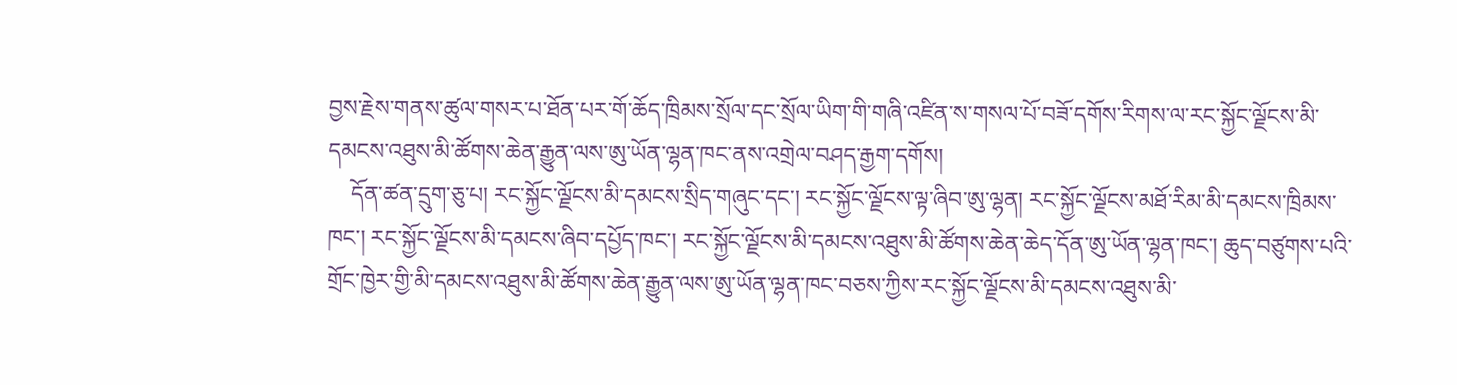བྱས་རྗེས་གནས་ཚུལ་གསར་པ་ཐོན་པར་གོ་ཆོད་ཁྲིམས་སྲོལ་དང་སྲོལ་ཡིག་གི་གཞི་འཛིན་ས་གསལ་པོ་བཟོ་དགོས་རིགས་ལ་རང་སྐྱོང་ལྗོངས་མི་དམངས་འཐུས་མི་ཚོགས་ཆེན་རྒྱུན་ལས་ཨུ་ཡོན་ལྷན་ཁང་ནས་འགྲེལ་བཤད་རྒྱག་དགོས།
    དོན་ཚན་དྲུག་ཅུ་པ། རང་སྐྱོང་ལྗོངས་མི་དམངས་སྲིད་གཞུང་དང་། རང་སྐྱོང་ལྗོངས་ལྟ་ཞིབ་ཨུ་ལྷན། རང་སྐྱོང་ལྗོངས་མཐོ་རིམ་མི་དམངས་ཁྲིམས་ཁང་། རང་སྐྱོང་ལྗོངས་མི་དམངས་ཞིབ་དཔྱོད་ཁང་། རང་སྐྱོང་ལྗོངས་མི་དམངས་འཐུས་མི་ཚོགས་ཆེན་ཆེད་དོན་ཨུ་ཡོན་ལྷན་ཁང་། ཆུད་བཙུགས་པའི་གྲོང་ཁྱེར་གྱི་མི་དམངས་འཐུས་མི་ཚོགས་ཆེན་རྒྱུན་ལས་ཨུ་ཡོན་ལྷན་ཁང་བཅས་ཀྱིས་རང་སྐྱོང་ལྗོངས་མི་དམངས་འཐུས་མི་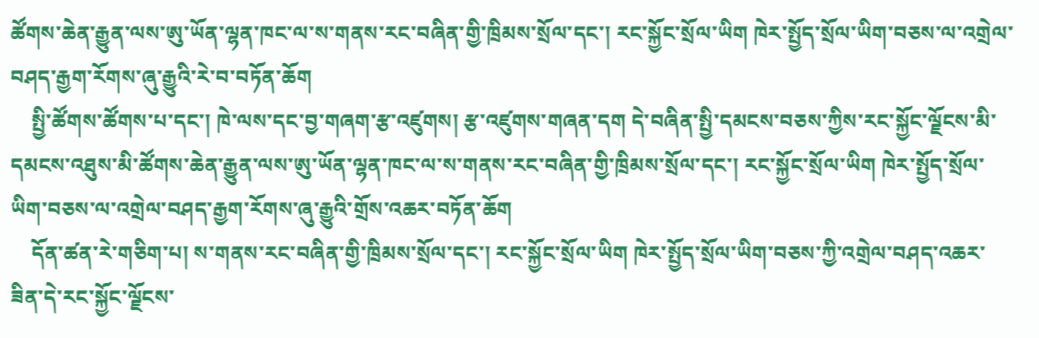ཚོགས་ཆེན་རྒྱུན་ལས་ཨུ་ཡོན་ལྷན་ཁང་ལ་ས་གནས་རང་བཞིན་གྱི་ཁྲིམས་སྲོལ་དང་། རང་སྐྱོང་སྲོལ་ཡིག ཁེར་སྤྱོད་སྲོལ་ཡིག་བཅས་ལ་འགྲེལ་བཤད་རྒྱག་རོགས་ཞུ་རྒྱུའི་རེ་བ་བཏོན་ཆོག
    སྤྱི་ཚོགས་ཚོགས་པ་དང་། ཁེ་ལས་དང་བྱ་གཞག་རྩ་འཛུགས། རྩ་འཛུགས་གཞན་དག དེ་བཞིན་སྤྱི་དམངས་བཅས་ཀྱིས་རང་སྐྱོང་ལྗོངས་མི་དམངས་འཐུས་མི་ཚོགས་ཆེན་རྒྱུན་ལས་ཨུ་ཡོན་ལྷན་ཁང་ལ་ས་གནས་རང་བཞིན་གྱི་ཁྲིམས་སྲོལ་དང་། རང་སྐྱོང་སྲོལ་ཡིག ཁེར་སྤྱོད་སྲོལ་ཡིག་བཅས་ལ་འགྲེལ་བཤད་རྒྱག་རོགས་ཞུ་རྒྱུའི་གྲོས་འཆར་བཏོན་ཆོག
    དོན་ཚན་རེ་གཅིག་པ། ས་གནས་རང་བཞིན་གྱི་ཁྲིམས་སྲོལ་དང་། རང་སྐྱོང་སྲོལ་ཡིག ཁེར་སྤྱོད་སྲོལ་ཡིག་བཅས་ཀྱི་འགྲེལ་བཤད་འཆར་ཟིན་དེ་རང་སྐྱོང་ལྗོངས་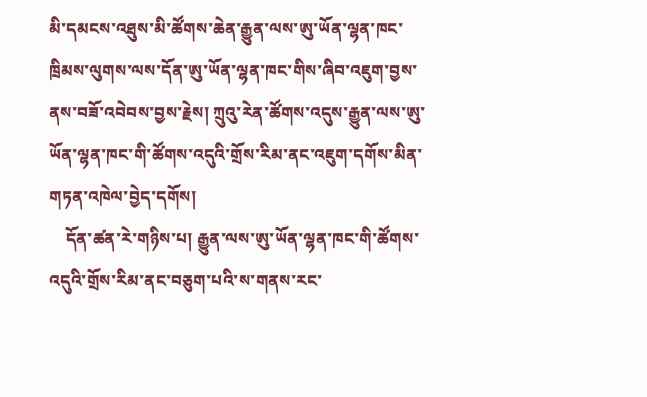མི་དམངས་འཐུས་མི་ཚོགས་ཆེན་རྒྱུན་ལས་ཨུ་ཡོན་ལྷན་ཁང་ཁྲིམས་ལུགས་ལས་དོན་ཨུ་ཡོན་ལྷན་ཁང་གིས་ཞིབ་འཇུག་བྱས་ནས་བཟོ་འབེབས་བྱས་རྗེས། ཀྲུའུ་རེན་ཚོགས་འདུས་རྒྱུན་ལས་ཨུ་ཡོན་ལྷན་ཁང་གི་ཚོགས་འདུའི་གྲོས་རིམ་ནང་འཇུག་དགོས་མིན་གཏན་འཁེལ་བྱེད་དགོས།
    དོན་ཚན་རེ་གཉིས་པ། རྒྱུན་ལས་ཨུ་ཡོན་ལྷན་ཁང་གི་ཚོགས་འདུའི་གྲོས་རིམ་ནང་བཅུག་པའི་ས་གནས་རང་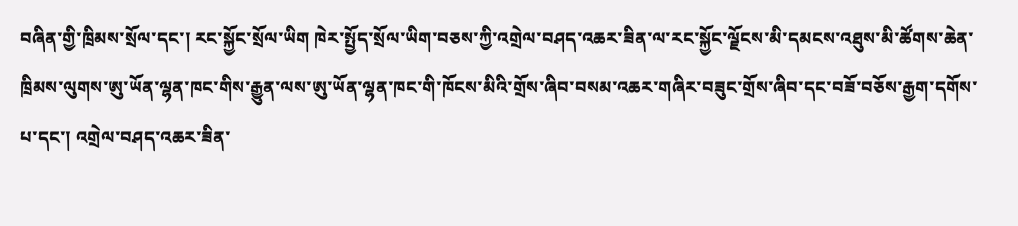བཞིན་གྱི་ཁྲིམས་སྲོལ་དང་། རང་སྐྱོང་སྲོལ་ཡིག ཁེར་སྤྱོད་སྲོལ་ཡིག་བཅས་ཀྱི་འགྲེལ་བཤད་འཆར་ཟིན་ལ་རང་སྐྱོང་ལྗོངས་མི་དམངས་འཐུས་མི་ཚོགས་ཆེན་ཁྲིམས་ལུགས་ཨུ་ཡོན་ལྷན་ཁང་གིས་རྒྱུན་ལས་ཨུ་ཡོན་ལྷན་ཁང་གི་ཁོངས་མིའི་གྲོས་ཞིབ་བསམ་འཆར་གཞིར་བཟུང་གྲོས་ཞིབ་དང་བཟོ་བཅོས་རྒྱག་དགོས་པ་དང་། འགྲེལ་བཤད་འཆར་ཟིན་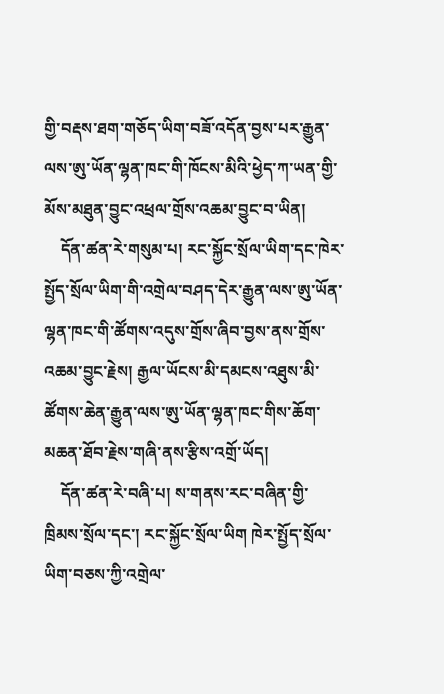གྱི་བརྡས་ཐག་གཅོད་ཡིག་བཟོ་འདོན་བྱས་པར་རྒྱུན་ལས་ཨུ་ཡོན་ལྷན་ཁང་གི་ཁོངས་མིའི་ཕྱེད་ཀ་ཡན་གྱི་མོས་མཐུན་བྱུང་འཕྲལ་གྲོས་འཆམ་བྱུང་བ་ཡིན།
    དོན་ཚན་རེ་གསུམ་པ། རང་སྐྱོང་སྲོལ་ཡིག་དང་ཁེར་སྤྱོད་སྲོལ་ཡིག་གི་འགྲེལ་བཤད་དེར་རྒྱུན་ལས་ཨུ་ཡོན་ལྷན་ཁང་གི་ཚོགས་འདུས་གྲོས་ཞིབ་བྱས་ནས་གྲོས་འཆམ་བྱུང་རྗེས། རྒྱལ་ཡོངས་མི་དམངས་འཐུས་མི་ཚོགས་ཆེན་རྒྱུན་ལས་ཨུ་ཡོན་ལྷན་ཁང་གིས་ཆོག་མཆན་ཐོབ་རྗེས་གཞི་ནས་རྩིས་འགྲོ་ཡོད།
    དོན་ཚན་རེ་བཞི་པ། ས་གནས་རང་བཞིན་གྱི་ཁྲིམས་སྲོལ་དང་། རང་སྐྱོང་སྲོལ་ཡིག ཁེར་སྤྱོད་སྲོལ་ཡིག་བཅས་ཀྱི་འགྲེལ་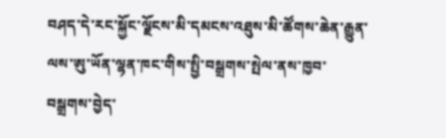བཤད་དེ་རང་སྐྱོང་ལྗོངས་མི་དམངས་འཐུས་མི་ཚོགས་ཆེན་རྒྱུན་ལས་ཨུ་ཡོན་ལྷན་ཁང་གིས་སྤྱི་བསྒྲགས་སྤེལ་ནས་ཁྱབ་བསྒྲགས་བྱེད་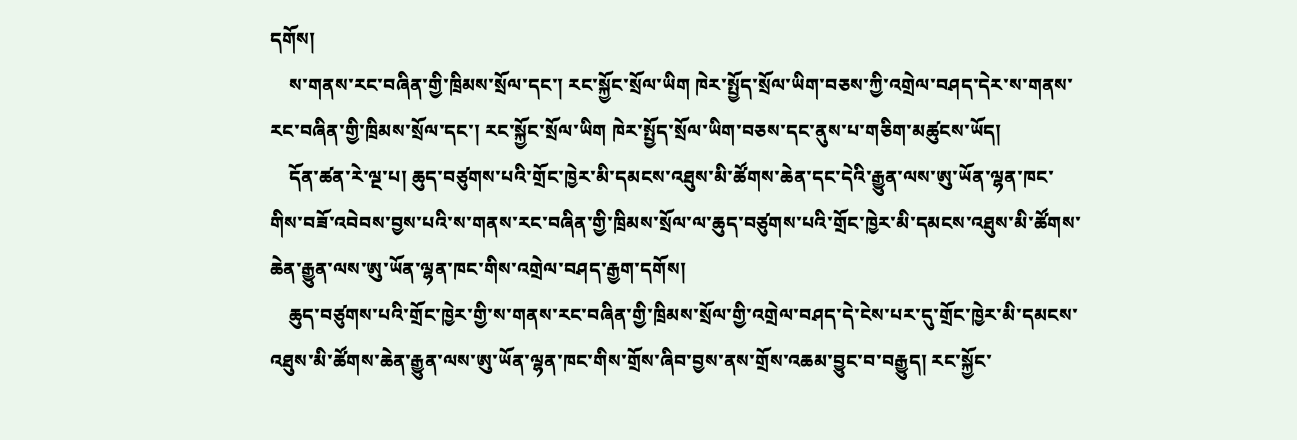དགོས།
    ས་གནས་རང་བཞིན་གྱི་ཁྲིམས་སྲོལ་དང་། རང་སྐྱོང་སྲོལ་ཡིག ཁེར་སྤྱོད་སྲོལ་ཡིག་བཅས་ཀྱི་འགྲེལ་བཤད་དེར་ས་གནས་རང་བཞིན་གྱི་ཁྲིམས་སྲོལ་དང་། རང་སྐྱོང་སྲོལ་ཡིག ཁེར་སྤྱོད་སྲོལ་ཡིག་བཅས་དང་ནུས་པ་གཅིག་མཚུངས་ཡོད།
    དོན་ཚན་རེ་ལྔ་པ། ཆུད་བཙུགས་པའི་གྲོང་ཁྱེར་མི་དམངས་འཐུས་མི་ཚོགས་ཆེན་དང་དེའི་རྒྱུན་ལས་ཨུ་ཡོན་ལྷན་ཁང་གིས་བཟོ་འབེབས་བྱས་པའི་ས་གནས་རང་བཞིན་གྱི་ཁྲིམས་སྲོལ་ལ་ཆུད་བཙུགས་པའི་གྲོང་ཁྱེར་མི་དམངས་འཐུས་མི་ཚོགས་ཆེན་རྒྱུན་ལས་ཨུ་ཡོན་ལྷན་ཁང་གིས་འགྲེལ་བཤད་རྒྱག་དགོས།
    ཆུད་བཙུགས་པའི་གྲོང་ཁྱེར་གྱི་ས་གནས་རང་བཞིན་གྱི་ཁྲིམས་སྲོལ་གྱི་འགྲེལ་བཤད་དེ་ངེས་པར་དུ་གྲོང་ཁྱེར་མི་དམངས་འཐུས་མི་ཚོགས་ཆེན་རྒྱུན་ལས་ཨུ་ཡོན་ལྷན་ཁང་གིས་གྲོས་ཞིབ་བྱས་ནས་གྲོས་འཆམ་བྱུང་བ་བརྒྱུད། རང་སྐྱོང་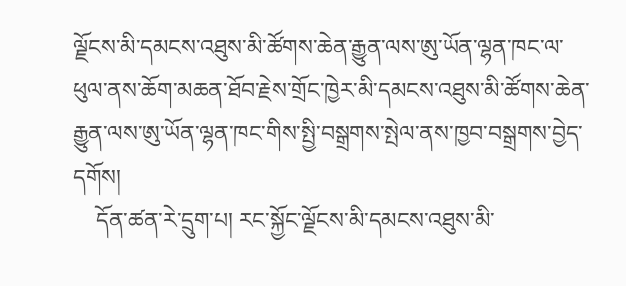ལྗོངས་མི་དམངས་འཐུས་མི་ཚོགས་ཆེན་རྒྱུན་ལས་ཨུ་ཡོན་ལྷན་ཁང་ལ་ཕུལ་ནས་ཆོག་མཆན་ཐོབ་རྗེས་གྲོང་ཁྱེར་མི་དམངས་འཐུས་མི་ཚོགས་ཆེན་རྒྱུན་ལས་ཨུ་ཡོན་ལྷན་ཁང་གིས་སྤྱི་བསྒྲགས་སྤེལ་ནས་ཁྱབ་བསྒྲགས་བྱེད་དགོས།
    དོན་ཚན་རེ་དྲུག་པ། རང་སྐྱོང་ལྗོངས་མི་དམངས་འཐུས་མི་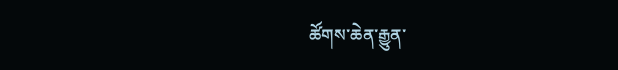ཚོགས་ཆེན་རྒྱུན་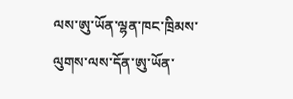ལས་ཨུ་ཡོན་ལྷན་ཁང་ཁྲིམས་ལུགས་ལས་དོན་ཨུ་ཡོན་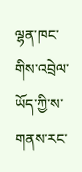ལྷན་ཁང་གིས་འབྲེལ་ཡོད་ཀྱི་ས་གནས་རང་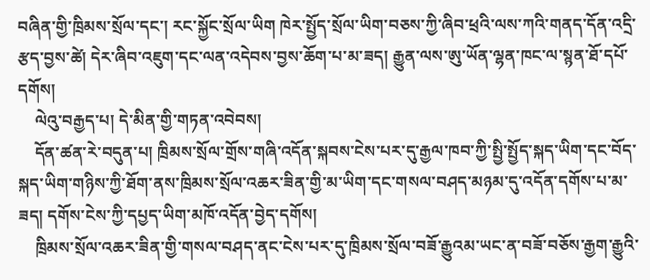བཞིན་གྱི་ཁྲིམས་སྲོལ་དང་། རང་སྐྱོང་སྲོལ་ཡིག ཁེར་སྤྱོད་སྲོལ་ཡིག་བཅས་ཀྱི་ཞིབ་ཕྲའི་ལས་ཀའི་གནད་དོན་འདྲི་རྩད་བྱས་ཚེ། དེར་ཞིབ་འཇུག་དང་ལན་འདེབས་བྱས་ཆོག་པ་མ་ཟད། རྒྱུན་ལས་ཨུ་ཡོན་ལྷན་ཁང་ལ་སྙན་ཐོ་དཔོ་དགོས།
    ལེའུ་བརྒྱད་པ། དེ་མིན་གྱི་གཏན་འབེབས།
    དོན་ཚན་རེ་བདུན་པ། ཁྲིམས་སྲོལ་གྲོས་གཞི་འདོན་སྐབས་ངེས་པར་དུ་རྒྱལ་ཁབ་ཀྱི་སྤྱི་སྤྱོད་སྐད་ཡིག་དང་བོད་སྐད་ཡིག་གཉིས་ཀྱི་ཐོག་ནས་ཁྲིམས་སྲོལ་འཆར་ཟིན་གྱི་མ་ཡིག་དང་གསལ་བཤད་མཉམ་དུ་འདོན་དགོས་པ་མ་ཟད། དགོས་ངེས་ཀྱི་དཔྱད་ཡིག་མཁོ་འདོན་བྱེད་དགོས།
    ཁྲིམས་སྲོལ་འཆར་ཟིན་གྱི་གསལ་བཤད་ནང་ངེས་པར་དུ་ཁྲིམས་སྲོལ་བཟོ་རྒྱུའམ་ཡང་ན་བཟོ་བཅོས་རྒྱག་རྒྱུའི་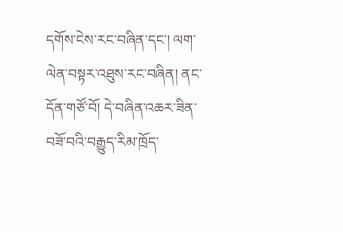དགོས་ངེས་རང་བཞིན་དང་། ལག་ལེན་བསྟར་འཐུས་རང་བཞིན། ནང་དོན་གཙོ་བོ། དེ་བཞིན་འཆར་ཟིན་བཟོ་བའི་བརྒྱུད་རིམ་ཁྲོད་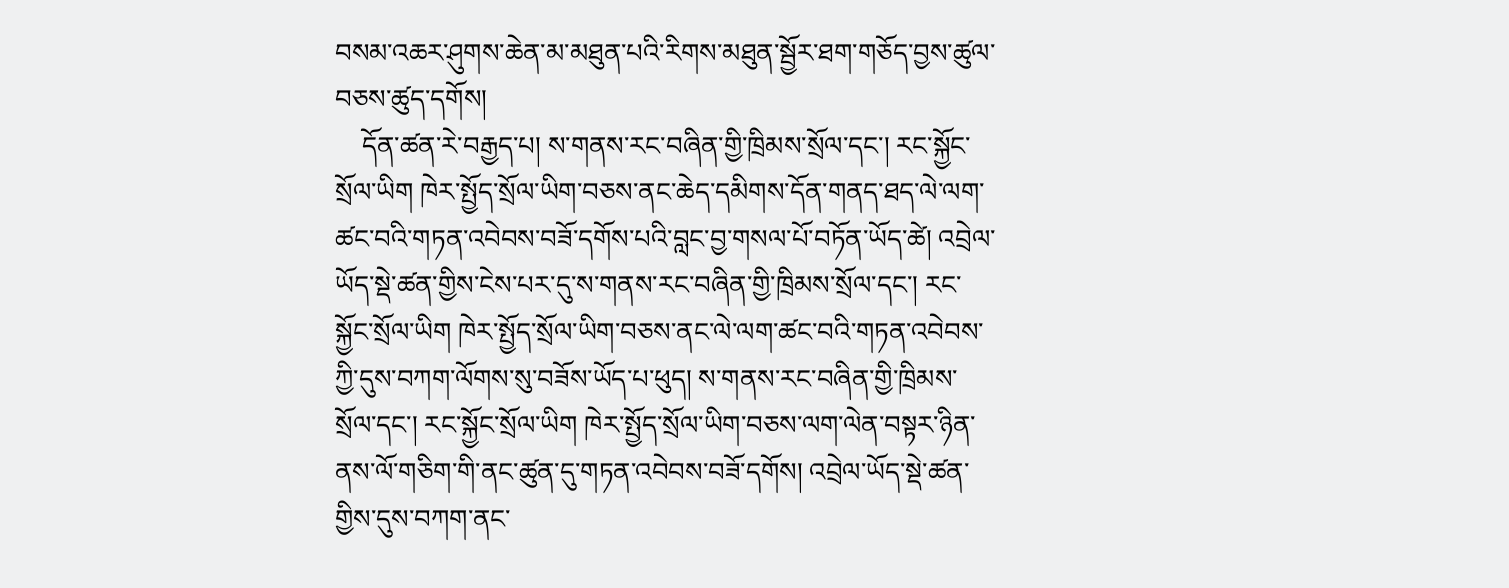བསམ་འཆར་ཤུགས་ཆེན་མ་མཐུན་པའི་རིགས་མཐུན་སྦྱོར་ཐག་གཅོད་བྱས་ཚུལ་བཅས་ཚུད་དགོས།
    དོན་ཚན་རེ་བརྒྱད་པ། ས་གནས་རང་བཞིན་གྱི་ཁྲིམས་སྲོལ་དང་། རང་སྐྱོང་སྲོལ་ཡིག ཁེར་སྤྱོད་སྲོལ་ཡིག་བཅས་ནང་ཆེད་དམིགས་དོན་གནད་ཐད་ལེ་ལག་ཚང་བའི་གཏན་འབེབས་བཟོ་དགོས་པའི་བླང་བྱ་གསལ་པོ་བཏོན་ཡོད་ཚེ། འབྲེལ་ཡོད་སྡེ་ཚན་གྱིས་ངེས་པར་དུ་ས་གནས་རང་བཞིན་གྱི་ཁྲིམས་སྲོལ་དང་། རང་སྐྱོང་སྲོལ་ཡིག ཁེར་སྤྱོད་སྲོལ་ཡིག་བཅས་ནང་ལེ་ལག་ཚང་བའི་གཏན་འབེབས་ཀྱི་དུས་བཀག་ལོགས་སུ་བཟོས་ཡོད་པ་ཕུད། ས་གནས་རང་བཞིན་གྱི་ཁྲིམས་སྲོལ་དང་། རང་སྐྱོང་སྲོལ་ཡིག ཁེར་སྤྱོད་སྲོལ་ཡིག་བཅས་ལག་ལེན་བསྟར་ཉིན་ནས་ལོ་གཅིག་གི་ནང་ཚུན་དུ་གཏན་འབེབས་བཟོ་དགོས། འབྲེལ་ཡོད་སྡེ་ཚན་གྱིས་དུས་བཀག་ནང་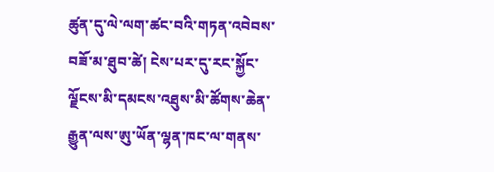ཚུན་དུ་ལེ་ལག་ཚང་བའི་གཏན་འབེབས་བཟོ་མ་ཐུབ་ཚེ། ངེས་པར་དུ་རང་སྐྱོང་ལྗོངས་མི་དམངས་འཐུས་མི་ཚོགས་ཆེན་རྒྱུན་ལས་ཨུ་ཡོན་ལྷན་ཁང་ལ་གནས་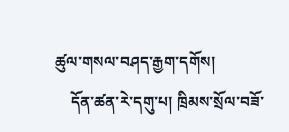ཚུལ་གསལ་བཤད་རྒྱག་དགོས།
    དོན་ཚན་རེ་དགུ་པ། ཁྲིམས་སྲོལ་བཟོ་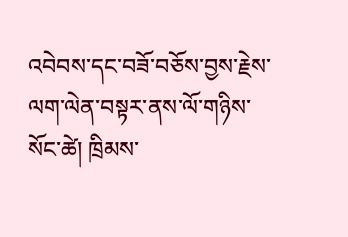འབེབས་དང་བཟོ་བཅོས་བྱས་རྗེས་ལག་ལེན་བསྟར་ནས་ལོ་གཉིས་སོང་ཚེ། ཁྲིམས་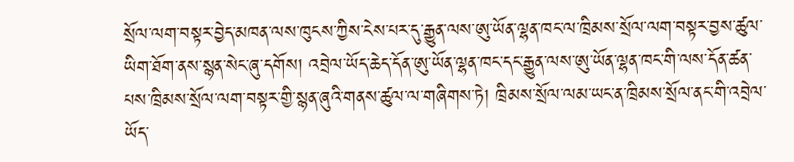སྲོལ་ལག་བསྟར་བྱེད་མཁན་ལས་ཁུངས་ཀྱིས་ངེས་པར་དུ་རྒྱུན་ལས་ཨུ་ཡོན་ལྷན་ཁང་ལ་ཁྲིམས་སྲོལ་ལག་བསྟར་བྱས་ཚུལ་ཡིག་ཐོག་ནས་སྙན་སེང་ཞུ་དགོས། འབྲེལ་ཡོད་ཆེད་དོན་ཨུ་ཡོན་ལྷན་ཁང་དང་རྒྱུན་ལས་ཨུ་ཡོན་ལྷན་ཁང་གི་ལས་དོན་ཚན་པས་ཁྲིམས་སྲོལ་ལག་བསྟར་གྱི་སྙན་ཞུའི་གནས་ཚུལ་ལ་གཞིགས་ཏེ། ཁྲིམས་སྲོལ་ལམ་ཡང་ན་ཁྲིམས་སྲོལ་ནང་གི་འབྲེལ་ཡོད་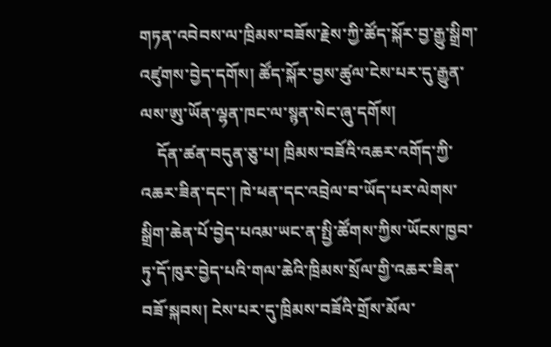གཏན་འབེབས་ལ་ཁྲིམས་བཟོས་རྗེས་ཀྱི་ཚོད་སྐོར་བྱ་རྒྱུ་སྒྲིག་འཛུགས་བྱེད་དགོས། ཚོད་སྐོར་བྱས་ཚུལ་ངེས་པར་དུ་རྒྱུན་ལས་ཨུ་ཡོན་ལྷན་ཁང་ལ་སྙན་སེང་ཞུ་དགོས།
    དོན་ཚན་བདུན་ཅུ་པ། ཁྲིམས་བཟོའི་འཆར་འགོད་ཀྱི་འཆར་ཟིན་དང་། ཁེ་ཕན་དང་འབྲེལ་བ་ཡོད་པར་ལེགས་སྒྲིག་ཆེན་པོ་བྱེད་པའམ་ཡང་ན་སྤྱི་ཚོགས་ཀྱིས་ཡོངས་ཁྱབ་ཏུ་དོ་ཁུར་བྱེད་པའི་གལ་ཆེའི་ཁྲིམས་སྲོལ་གྱི་འཆར་ཟིན་བཟོ་སྐབས། ངེས་པར་དུ་ཁྲིམས་བཟོའི་གྲོས་མོལ་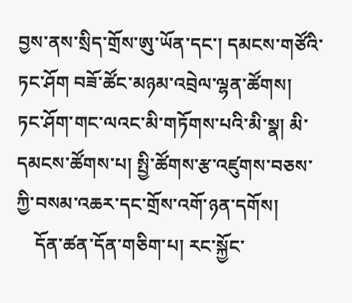བྱས་ནས་སྲིད་གྲོས་ཨུ་ཡོན་དང་། དམངས་གཙོའི་ཏང་ཤོག བཟོ་ཚོང་མཉམ་འབྲེལ་ལྷན་ཚོགས། ཏང་ཤོག་གང་ལའང་མི་གཏོགས་པའི་མི་སྣ། མི་དམངས་ཚོགས་པ། སྤྱི་ཚོགས་རྩ་འཛུགས་བཅས་ཀྱི་བསམ་འཆར་དང་གྲོས་འགོ་ཉན་དགོས།
    དོན་ཚན་དོན་གཅིག་པ། རང་སྐྱོང་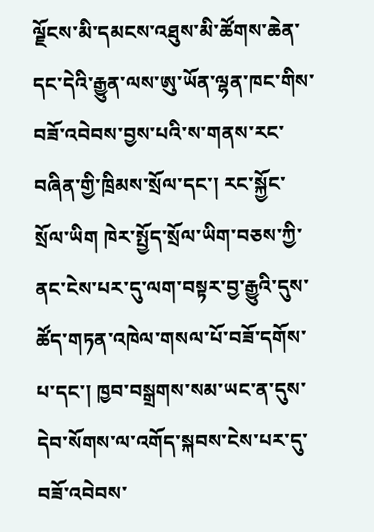ལྗོངས་མི་དམངས་འཐུས་མི་ཚོགས་ཆེན་དང་དེའི་རྒྱུན་ལས་ཨུ་ཡོན་ལྷན་ཁང་གིས་བཟོ་འབེབས་བྱས་པའི་ས་གནས་རང་བཞིན་གྱི་ཁྲིམས་སྲོལ་དང་། རང་སྐྱོང་སྲོལ་ཡིག ཁེར་སྤྱོད་སྲོལ་ཡིག་བཅས་ཀྱི་ནང་ངེས་པར་དུ་ལག་བསྟར་བྱ་རྒྱུའི་དུས་ཚོད་གཏན་འཁེལ་གསལ་པོ་བཟོ་དགོས་པ་དང་། ཁྱབ་བསྒྲགས་སམ་ཡང་ན་དུས་དེབ་སོགས་ལ་འགོད་སྐབས་ངེས་པར་དུ་བཟོ་འབེབས་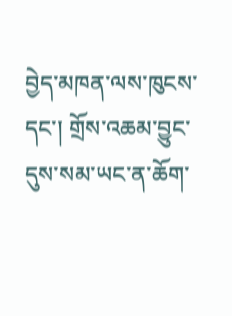བྱེད་མཁན་ལས་ཁུངས་དང་། གྲོས་འཆམ་བྱུང་དུས་སམ་ཡང་ན་ཆོག་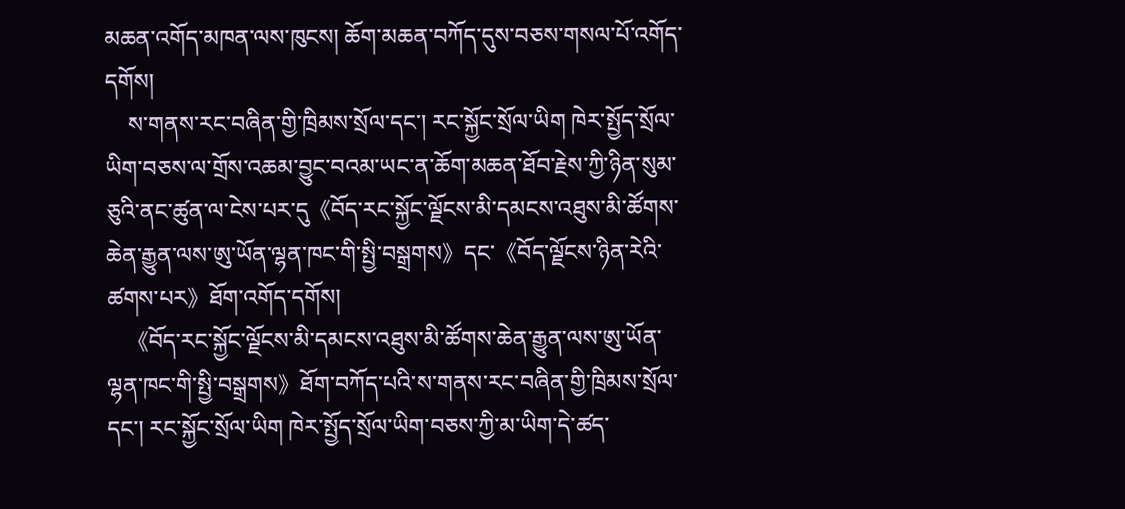མཆན་འགོད་མཁན་ལས་ཁུངས། ཆོག་མཆན་བཀོད་དུས་བཅས་གསལ་པོ་འགོད་དགོས།
    ས་གནས་རང་བཞིན་གྱི་ཁྲིམས་སྲོལ་དང་། རང་སྐྱོང་སྲོལ་ཡིག ཁེར་སྤྱོད་སྲོལ་ཡིག་བཅས་ལ་གྲོས་འཆམ་བྱུང་བའམ་ཡང་ན་ཆོག་མཆན་ཐོབ་རྗེས་ཀྱི་ཉིན་སུམ་ཅུའི་ནང་ཚུན་ལ་ངེས་པར་དུ《བོད་རང་སྐྱོང་ལྗོངས་མི་དམངས་འཐུས་མི་ཚོགས་ཆེན་རྒྱུན་ལས་ཨུ་ཡོན་ལྷན་ཁང་གི་སྤྱི་བསྒྲགས》དང་《བོད་ལྗོངས་ཉིན་རེའི་ཚགས་པར》ཐོག་འགོད་དགོས།
    《བོད་རང་སྐྱོང་ལྗོངས་མི་དམངས་འཐུས་མི་ཚོགས་ཆེན་རྒྱུན་ལས་ཨུ་ཡོན་ལྷན་ཁང་གི་སྤྱི་བསྒྲགས》ཐོག་བཀོད་པའི་ས་གནས་རང་བཞིན་གྱི་ཁྲིམས་སྲོལ་དང་། རང་སྐྱོང་སྲོལ་ཡིག ཁེར་སྤྱོད་སྲོལ་ཡིག་བཅས་ཀྱི་མ་ཡིག་དེ་ཚད་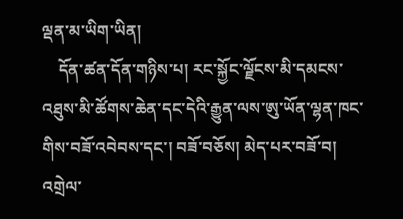ལྡན་མ་ཡིག་ཡིན།
    དོན་ཚན་དོན་གཉིས་པ། རང་སྐྱོང་ལྗོངས་མི་དམངས་འཐུས་མི་ཚོགས་ཆེན་དང་དེའི་རྒྱུན་ལས་ཨུ་ཡོན་ལྷན་ཁང་གིས་བཟོ་འབེབས་དང་། བཟོ་བཅོས། མེད་པར་བཟོ་བ། འགྲེལ་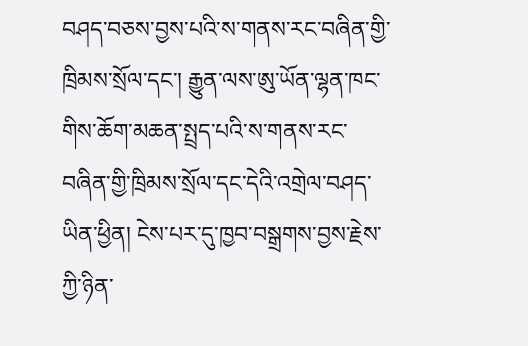བཤད་བཅས་བྱས་པའི་ས་གནས་རང་བཞིན་གྱི་ཁྲིམས་སྲོལ་དང་། རྒྱུན་ལས་ཨུ་ཡོན་ལྷན་ཁང་གིས་ཆོག་མཆན་སྤྲད་པའི་ས་གནས་རང་བཞིན་གྱི་ཁྲིམས་སྲོལ་དང་དེའི་འགྲེལ་བཤད་ཡིན་ཕྱིན། ངེས་པར་དུ་ཁྱབ་བསྒྲགས་བྱས་རྗེས་ཀྱི་ཉིན་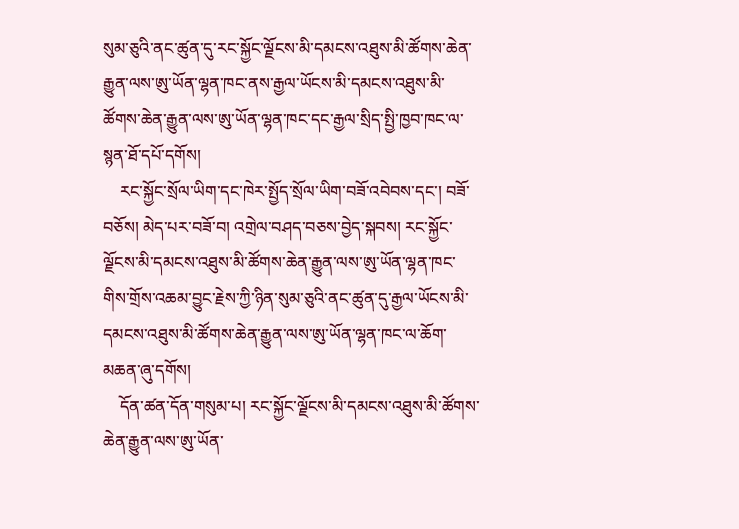སུམ་ཅུའི་ནང་ཚུན་དུ་རང་སྐྱོང་ལྗོངས་མི་དམངས་འཐུས་མི་ཚོགས་ཆེན་རྒྱུན་ལས་ཨུ་ཡོན་ལྷན་ཁང་ནས་རྒྱལ་ཡོངས་མི་དམངས་འཐུས་མི་ཚོགས་ཆེན་རྒྱུན་ལས་ཨུ་ཡོན་ལྷན་ཁང་དང་རྒྱལ་སྲིད་སྤྱི་ཁྱབ་ཁང་ལ་སྙན་ཐོ་དཔོ་དགོས།
    རང་སྐྱོང་སྲོལ་ཡིག་དང་ཁེར་སྤྱོད་སྲོལ་ཡིག་བཟོ་འབེབས་དང་། བཟོ་བཅོས། མེད་པར་བཟོ་བ། འགྲེལ་བཤད་བཅས་བྱེད་སྐབས། རང་སྐྱོང་ལྗོངས་མི་དམངས་འཐུས་མི་ཚོགས་ཆེན་རྒྱུན་ལས་ཨུ་ཡོན་ལྷན་ཁང་གིས་གྲོས་འཆམ་བྱུང་རྗེས་ཀྱི་ཉིན་སུམ་ཅུའི་ནང་ཚུན་དུ་རྒྱལ་ཡོངས་མི་དམངས་འཐུས་མི་ཚོགས་ཆེན་རྒྱུན་ལས་ཨུ་ཡོན་ལྷན་ཁང་ལ་ཆོག་མཆན་ཞུ་དགོས།
    དོན་ཚན་དོན་གསུམ་པ། རང་སྐྱོང་ལྗོངས་མི་དམངས་འཐུས་མི་ཚོགས་ཆེན་རྒྱུན་ལས་ཨུ་ཡོན་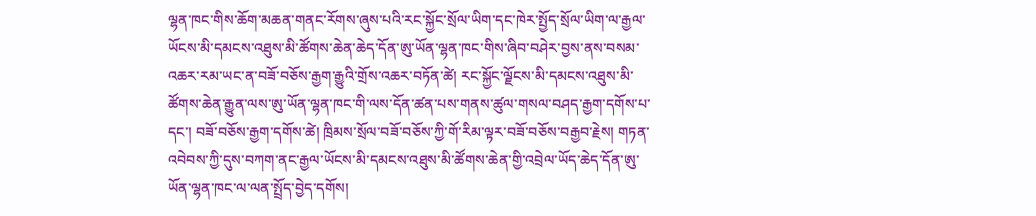ལྷན་ཁང་གིས་ཆོག་མཆན་གནང་རོགས་ཞུས་པའི་རང་སྐྱོང་སྲོལ་ཡིག་དང་ཁེར་སྤྱོད་སྲོལ་ཡིག་ལ་རྒྱལ་ཡོངས་མི་དམངས་འཐུས་མི་ཚོགས་ཆེན་ཆེད་དོན་ཨུ་ཡོན་ལྷན་ཁང་གིས་ཞིབ་བཤེར་བྱས་ནས་བསམ་འཆར་རམ་ཡང་ན་བཟོ་བཅོས་རྒྱག་རྒྱུའི་གྲོས་འཆར་བཏོན་ཚེ། རང་སྐྱོང་ལྗོངས་མི་དམངས་འཐུས་མི་ཚོགས་ཆེན་རྒྱུན་ལས་ཨུ་ཡོན་ལྷན་ཁང་གི་ལས་དོན་ཚན་པས་གནས་ཚུལ་གསལ་བཤད་རྒྱག་དགོས་པ་དང་། བཟོ་བཅོས་རྒྱག་དགོས་ཚེ། ཁྲིམས་སྲོལ་བཟོ་བཅོས་ཀྱི་གོ་རིམ་ལྟར་བཟོ་བཅོས་བརྒྱབ་རྗེས། གཏན་འབེབས་ཀྱི་དུས་བཀག་ནང་རྒྱལ་ཡོངས་མི་དམངས་འཐུས་མི་ཚོགས་ཆེན་གྱི་འབྲེལ་ཡོད་ཆེད་དོན་ཨུ་ཡོན་ལྷན་ཁང་ལ་ལན་སྤྲོད་བྱེད་དགོས།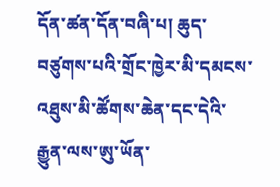དོན་ཚན་དོན་བཞི་པ། ཆུད་བཙུགས་པའི་གྲོང་ཁྱེར་མི་དམངས་འཐུས་མི་ཚོགས་ཆེན་དང་དེའི་རྒྱུན་ལས་ཨུ་ཡོན་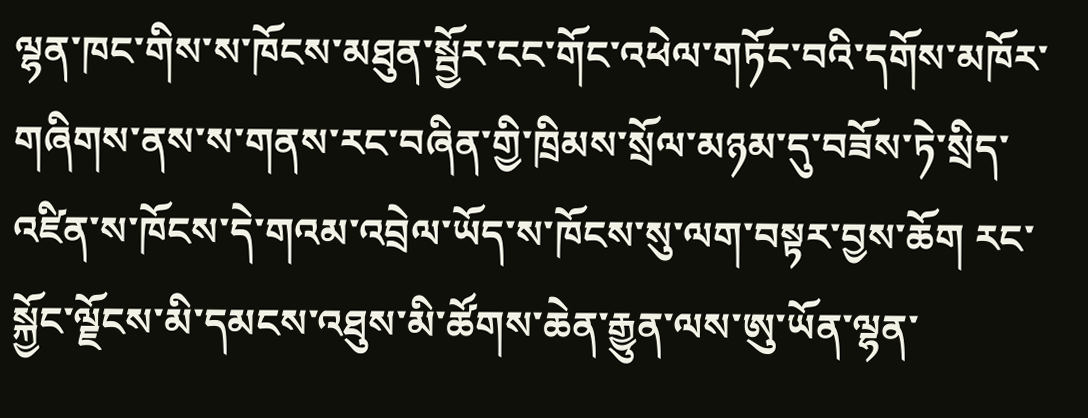ལྷན་ཁང་གིས་ས་ཁོངས་མཐུན་སྦྱོར་ངང་གོང་འཕེལ་གཏོང་བའི་དགོས་མཁོར་གཞིགས་ནས་ས་གནས་རང་བཞིན་གྱི་ཁྲིམས་སྲོལ་མཉམ་དུ་བཟོས་ཏེ་སྲིད་འཛིན་ས་ཁོངས་དེ་གའམ་འབྲེལ་ཡོད་ས་ཁོངས་སུ་ལག་བསྟར་བྱས་ཆོག རང་སྐྱོང་ལྗོངས་མི་དམངས་འཐུས་མི་ཚོགས་ཆེན་རྒྱུན་ལས་ཨུ་ཡོན་ལྷན་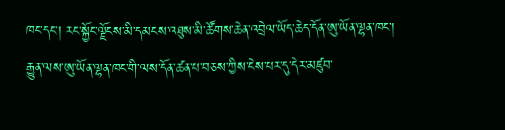ཁང་དང་། རང་སྐྱོང་ལྗོངས་མི་དམངས་འཐུས་མི་ཚོགས་ཆེན་འབྲེལ་ཡོད་ཆེད་དོན་ཨུ་ཡོན་ལྷན་ཁང་། རྒྱུན་ལས་ཨུ་ཡོན་ལྷན་ཁང་གི་ལས་དོན་ཚན་པ་བཅས་ཀྱིས་ངེས་པར་དུ་དེར་མཛུབ་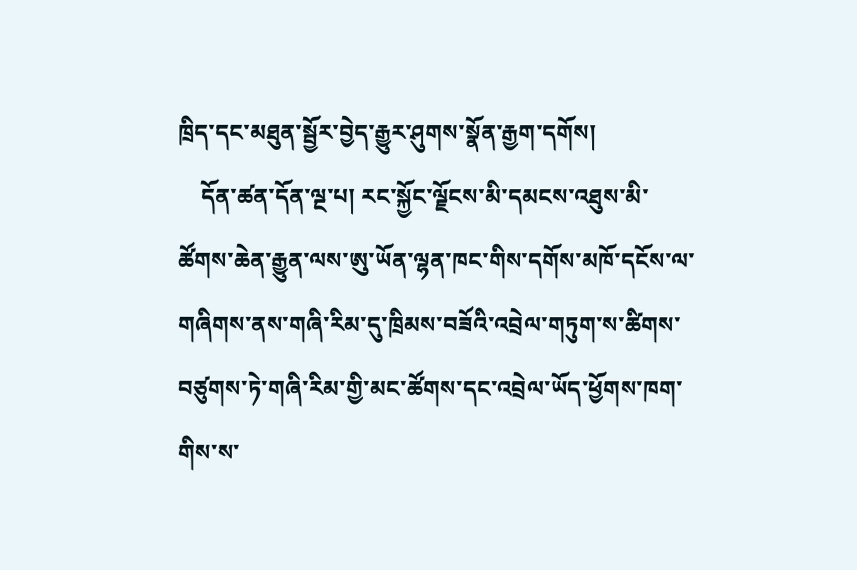ཁྲིད་དང་མཐུན་སྦྱོར་བྱེད་རྒྱུར་ཤུགས་སྣོན་རྒྱག་དགོས།
    དོན་ཚན་དོན་ལྔ་པ། རང་སྐྱོང་ལྗོངས་མི་དམངས་འཐུས་མི་ཚོགས་ཆེན་རྒྱུན་ལས་ཨུ་ཡོན་ལྷན་ཁང་གིས་དགོས་མཁོ་དངོས་ལ་གཞིགས་ནས་གཞི་རིམ་དུ་ཁྲིམས་བཟོའི་འབྲེལ་གཏུག་ས་ཚིགས་བཙུགས་ཏེ་གཞི་རིམ་གྱི་མང་ཚོགས་དང་འབྲེལ་ཡོད་ཕྱོགས་ཁག་གིས་ས་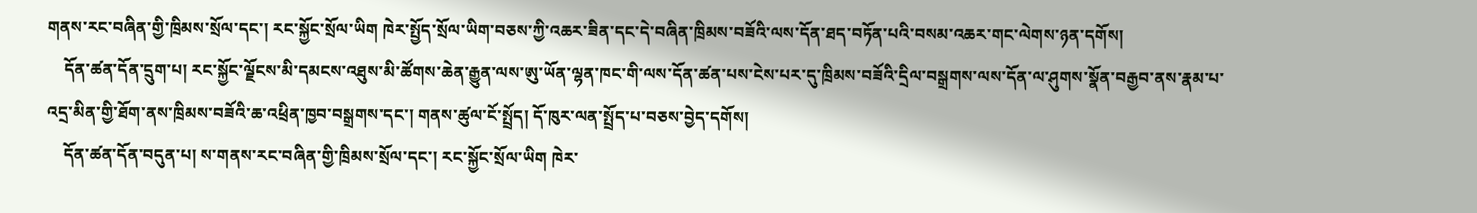གནས་རང་བཞིན་གྱི་ཁྲིམས་སྲོལ་དང་། རང་སྐྱོང་སྲོལ་ཡིག ཁེར་སྤྱོད་སྲོལ་ཡིག་བཅས་ཀྱི་འཆར་ཟིན་དང་དེ་བཞིན་ཁྲིམས་བཟོའི་ལས་དོན་ཐད་བཏོན་པའི་བསམ་འཆར་གང་ལེགས་ཉན་དགོས།
    དོན་ཚན་དོན་དྲུག་པ། རང་སྐྱོང་ལྗོངས་མི་དམངས་འཐུས་མི་ཚོགས་ཆེན་རྒྱུན་ལས་ཨུ་ཡོན་ལྷན་ཁང་གི་ལས་དོན་ཚན་པས་ངེས་པར་དུ་ཁྲིམས་བཟོའི་དྲིལ་བསྒྲགས་ལས་དོན་ལ་ཤུགས་སྣོན་བརྒྱབ་ནས་རྣམ་པ་འདྲ་མིན་གྱི་ཐོག་ནས་ཁྲིམས་བཟོའི་ཆ་འཕྲིན་ཁྱབ་བསྒྲགས་དང་། གནས་ཚུལ་ངོ་སྤྲོད། དོ་ཁུར་ལན་སྤྲོད་པ་བཅས་བྱེད་དགོས།
    དོན་ཚན་དོན་བདུན་པ། ས་གནས་རང་བཞིན་གྱི་ཁྲིམས་སྲོལ་དང་། རང་སྐྱོང་སྲོལ་ཡིག ཁེར་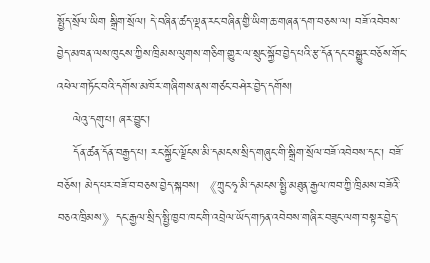སྤྱོད་སྲོལ་ཡིག སྒྲིག་སྲོལ། དེ་བཞིན་ཚད་ལྡན་རང་བཞིན་གྱི་ཡིག་ཆ་གཞན་དག་བཅས་ལ། བཟོ་འབེབས་བྱེད་མཁན་ལས་ཁུངས་ཀྱིས་ཁྲིམས་ལུགས་གཅིག་གྱུར་ལ་སྲུང་སྐྱོབ་བྱེད་པའི་རྩ་དོན་དང་བསྒྱུར་བཅོས་གོང་འཕེལ་གཏོང་བའི་དགོས་མཁོར་གཞིགས་ནས་གཙང་བཤེར་བྱེད་དགོས།
    ལེའུ་དགུ་པ། ཞར་བྱུང་།
    དོན་ཚན་དོན་བརྒྱད་པ། རང་སྐྱོང་ལྗོངས་མི་དམངས་སྲིད་གཞུང་གི་སྒྲིག་སྲོལ་བཟོ་འབེབས་དང་། བཟོ་བཅོས། མེད་པར་བཟོ་བ་བཅས་བྱེད་སྐབས། 《ཀྲུང་ཧྭ་མི་དམངས་སྤྱི་མཐུན་རྒྱལ་ཁབ་ཀྱི་ཁྲིམས་བཟོའི་བཅའ་ཁྲིམས》དང་རྒྱལ་སྲིད་སྤྱི་ཁྱབ་ཁང་གི་འབྲེལ་ཡོད་གཏན་འབེབས་གཞིར་བཟུང་ལག་བསྟར་བྱེད་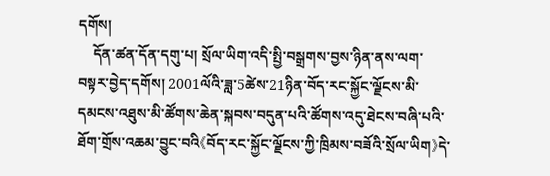དགོས།
    དོན་ཚན་དོན་དགུ་པ། སྲོལ་ཡིག་འདི་སྤྱི་བསྒྲགས་བྱས་ཉིན་ནས་ལག་བསྟར་བྱེད་དགོས། 2001ལོའི་ཟླ་5ཚེས་21ཉིན་བོད་རང་སྐྱོང་ལྗོངས་མི་དམངས་འཐུས་མི་ཚོགས་ཆེན་སྐབས་བདུན་པའི་ཚོགས་འདུ་ཐེངས་བཞི་པའི་ཐོག་གྲོས་འཆམ་བྱུང་བའི《བོད་རང་སྐྱོང་ལྗོངས་ཀྱི་ཁྲིམས་བཟོའི་སྲོལ་ཡིག》དེ་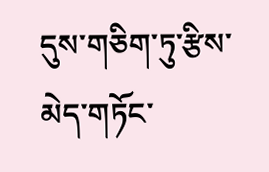དུས་གཅིག་ཏུ་རྩིས་མེད་གཏོང་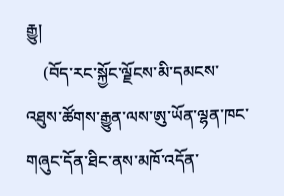རྒྱུ།
    (བོད་རང་སྐྱོང་ལྗོངས་མི་དམངས་འཐུས་ཚོགས་རྒྱུན་ལས་ཨུ་ཡོན་ལྷན་ཁང་གཞུང་དོན་ཐིང་ནས་མཁོ་འདོན་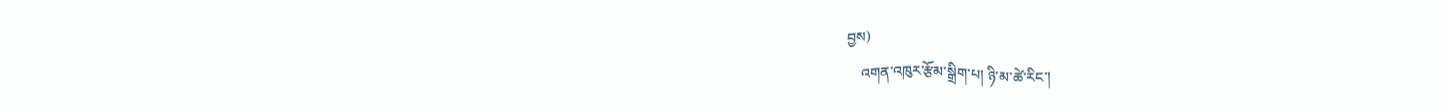བྱས)
    འགན་འཁུར་རྩོམ་སྒྲིག་པ། ཉི་མ་ཚེ་རིང་།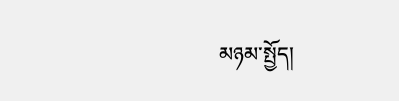མཉམ་སྤྱོད།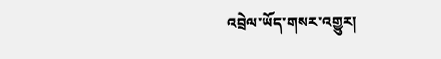འབྲེལ་ཡོད་གསར་འགྱུར།